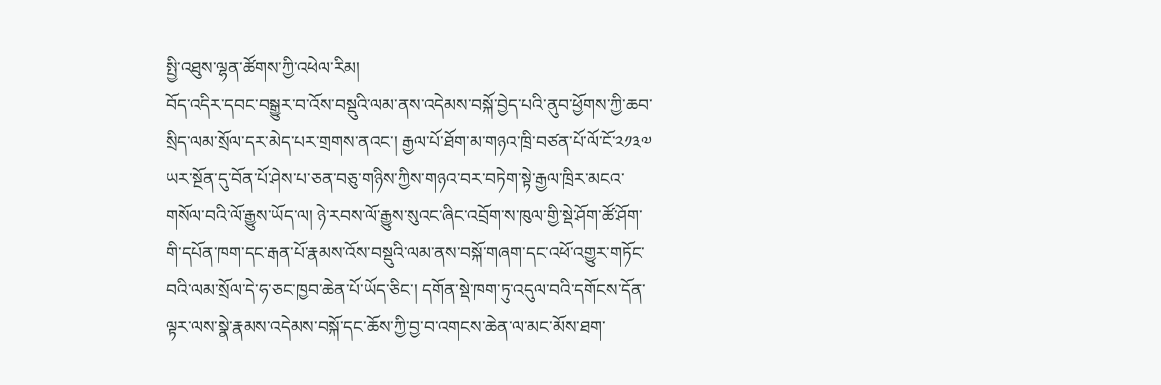སྤྱི་འཐུས་ལྷན་ཚོགས་ཀྱི་འཕེལ་རིམ།
བོད་འདིར་དབང་བསྒྱུར་བ་འོས་བསྡུའི་ལམ་ནས་འདེམས་བསྐོ་བྱེད་པའི་ནུབ་ཕྱོགས་ཀྱི་ཆབ་སྲིད་ལམ་སྲོལ་དར་མེད་པར་གྲགས་ནའང་། རྒྱལ་པོ་ཐོག་མ་གཉའ་ཁྲི་བཙན་པོ་ལོ་ངོ་༢༡༣༧ ཡར་སྔོན་དུ་བོན་པོ་ཤེས་པ་ཅན་བཅུ་གཉིས་ཀྱིས་གཉའ་བར་བཏེག་སྟེ་རྒྱལ་ཁྲིར་མངའ་གསོལ་བའི་ལོ་རྒྱུས་ཡོད་ལ། ཉེ་རབས་ལོ་རྒྱུས་སུའང་ཞིང་འབྲོག་ས་ཁུལ་གྱི་སྡེ་ཤོག་ཚོ་ཤོག་གི་དཔོན་ཁག་དང་རྒན་པོ་རྣམས་འོས་བསྡུའི་ལམ་ནས་བསྐོ་གཞག་དང་འཕོ་འགྱུར་གཏོང་བའི་ལམ་སྲོལ་དེ་ཧ་ཅང་ཁྱབ་ཆེན་པོ་ཡོད་ཅིང་། དགོན་སྡེ་ཁག་ཏུ་འདུལ་བའི་དགོངས་དོན་ལྟར་ལས་སྣེ་རྣམས་འདེམས་བསྐོ་དང་ཆོས་ཀྱི་བྱ་བ་འགངས་ཆེན་ལ་མང་མོས་ཐག་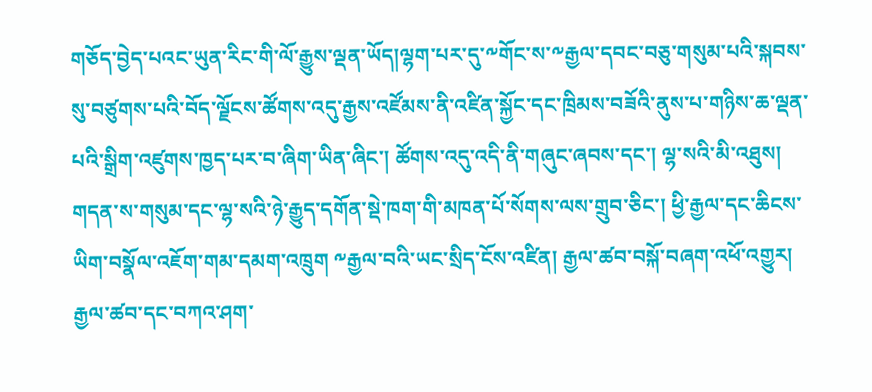གཅོད་བྱེད་པའང་ཡུན་རིང་གི་ལོ་རྒྱུས་ལྡན་ཡོད།ལྷག་པར་དུ་༸གོང་ས་༸རྒྱལ་དབང་བཅུ་གསུམ་པའི་སྐབས་སུ་བཙུགས་པའི་བོད་ལྗོངས་ཚོགས་འདུ་རྒྱས་འཛོམས་ནི་འཛིན་སྐྱོང་དང་ཁྲིམས་བཟོའི་ནུས་པ་གཉིས་ཆ་ལྡན་པའི་སྒྲིག་འཛུགས་ཁྱད་པར་བ་ཞིག་ཡིན་ཞིང་། ཚོགས་འདུ་འདི་ནི་གཞུང་ཞབས་དང་། ལྷ་སའི་མི་འཐུས། གདན་ས་གསུམ་དང་ལྷ་སའི་ཉེ་རྒྱུད་དགོན་སྡེ་ཁག་གི་མཁན་པོ་སོགས་ལས་གྲུབ་ཅིང་། ཕྱི་རྒྱལ་དང་ཆིངས་ཡིག་བསྣོལ་འཇོག་གམ་དམག་འཁྲུག ༸རྒྱལ་བའི་ཡང་སྲིད་ངོས་འཛིན། རྒྱལ་ཚབ་བསྐོ་བཞག་འཕོ་འགྱུར། རྒྱལ་ཚབ་དང་བཀའ་ཤག་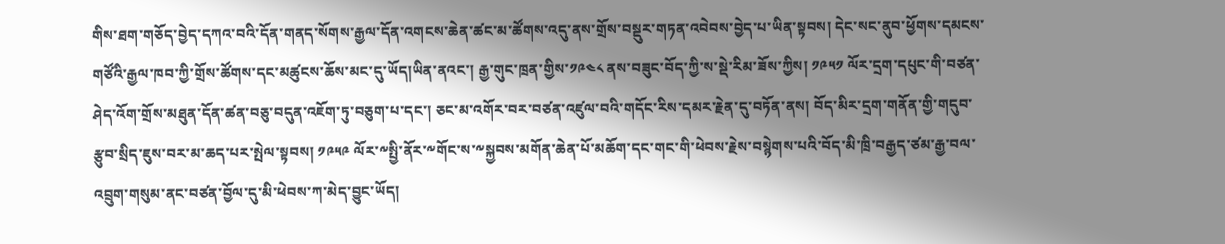གིས་ཐག་གཅོད་བྱེད་དཀའ་བའི་དོན་གནད་སོགས་རྒྱལ་དོན་འགངས་ཆེན་ཚང་མ་ཚོགས་འདུ་ནས་གྲོས་བསྡུར་གཏན་འབེབས་བྱེད་པ་ཡིན་སྟབས། དེང་སང་ནུབ་ཕྱོགས་དམངས་གཙོའི་རྒྱལ་ཁབ་ཀྱི་གྲོས་ཚོགས་དང་མཚུངས་ཆོས་མང་དུ་ཡོད།ཡིན་ནའང་། རྒྱ་གུང་ཁྲན་གྱིས་༡༩༤༨ ནས་བཟུང་བོད་ཀྱི་ས་སྡེ་རིམ་ཟོས་ཀྱིས། ༡༩༥༡ ལོར་དྲག་དཔུང་གི་བཙན་ཤེད་འོག་གྲོས་མཐུན་དོན་ཚན་བཅུ་བདུན་འཇོག་ཏུ་བཅུག་པ་དང་། ཅང་མ་འགོར་བར་བཙན་འཛུལ་བའི་གདོང་རིས་དམར་རྗེན་དུ་བཏོན་ནས། བོད་མིར་དྲག་གནོན་གྱི་གདུབ་རྩུབ་སྲིད་ཇུས་བར་མ་ཆད་པར་སྤེལ་སྟབས། ༡༩༥༩ ལོར་༸སྤྱི་ནོར་༸གོང་ས་༸སྐྱབས་མགོན་ཆེན་པོ་མཆོག་དང་གང་གི་ཕེབས་རྗེས་བསྙེགས་པའི་བོད་མི་ཁྲི་བརྒྱད་ཙམ་རྒྱ་བལ་འབྲུག་གསུམ་ནང་བཙན་བྱོལ་དུ་མི་ཕེབས་ཀ་མེད་བྱུང་ཡོད།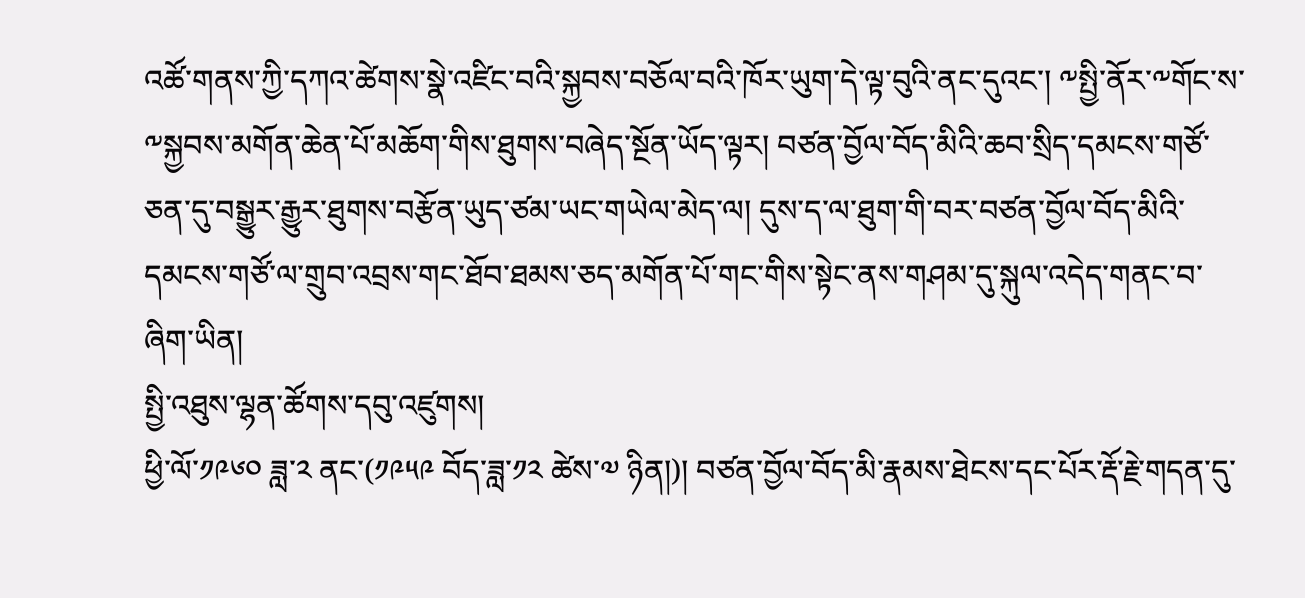འཚོ་གནས་ཀྱི་དཀའ་ཚེགས་སྣེ་འཛིང་བའི་སྐྱབས་བཅོལ་བའི་ཁོར་ཡུག་དེ་ལྟ་བུའི་ནང་དུའང་། ༸སྤྱི་ནོར་༸གོང་ས་༸སྐྱབས་མགོན་ཆེན་པོ་མཆོག་གིས་ཐུགས་བཞེད་སྔོན་ཡོད་ལྟར། བཙན་བྱོལ་བོད་མིའི་ཆབ་སྲིད་དམངས་གཙོ་ཅན་དུ་བསྒྱུར་རྒྱུར་ཐུགས་བརྩོན་ཡུད་ཙམ་ཡང་གཡེལ་མེད་ལ། དུས་ད་ལ་ཐུག་གི་བར་བཙན་བྱོལ་བོད་མིའི་དམངས་གཙོ་ལ་གྲུབ་འབྲས་གང་ཐོབ་ཐམས་ཅད་མགོན་པོ་གང་གིས་སྟེང་ནས་གཤམ་དུ་སྐུལ་འདེད་གནང་བ་ཞིག་ཡིན།
སྤྱི་འཐུས་ལྷན་ཚོགས་དབུ་འཛུགས།
ཕྱི་ལོ་༡༩༦༠ ཟླ་༢ ནང་(༡༩༥༩ བོད་ཟླ་༡༢ ཚེས་༧ ཉིན།)། བཙན་བྱོལ་བོད་མི་རྣམས་ཐེངས་དང་པོར་རྡོ་རྗེ་གདན་དུ་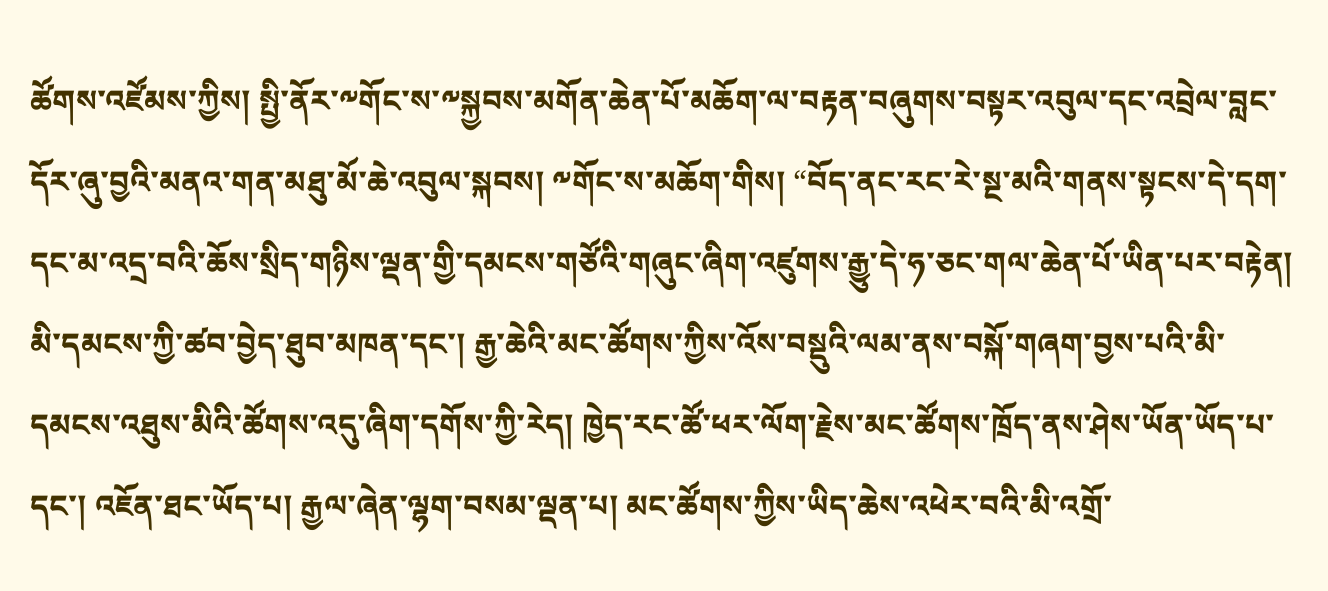ཚོགས་འཛོམས་ཀྱིས། སྤྱི་ནོར་༸གོང་ས་༸སྐྱབས་མགོན་ཆེན་པོ་མཆོག་ལ་བརྟན་བཞུགས་བསྟར་འབུལ་དང་འབྲེལ་བླང་དོར་ཞུ་བྱའི་མནའ་གན་མཐུ་མོ་ཆེ་འབུལ་སྐབས། ༸གོང་ས་མཆོག་གིས། “བོད་ནང་རང་རེ་སྔ་མའི་གནས་སྟངས་དེ་དག་དང་མ་འདྲ་བའི་ཆོས་སྲིད་གཉིས་ལྡན་གྱི་དམངས་གཙོའི་གཞུང་ཞིག་འཛུགས་རྒྱུ་དེ་ཧ་ཅང་གལ་ཆེན་པོ་ཡིན་པར་བརྟེན། མི་དམངས་ཀྱི་ཚབ་བྱེད་ཐུབ་མཁན་དང་། རྒྱ་ཆེའི་མང་ཚོགས་ཀྱིས་འོས་བསྡུའི་ལམ་ནས་བསྐོ་གཞག་བྱས་པའི་མི་དམངས་འཐུས་མིའི་ཚོགས་འདུ་ཞིག་དགོས་ཀྱི་རེད། ཁྱེད་རང་ཚོ་ཕར་ལོག་རྗེས་མང་ཚོགས་ཁྲོད་ནས་ཤེས་ཡོན་ཡོད་པ་དང་། འཇོན་ཐང་ཡོད་པ། རྒྱལ་ཞེན་ལྷག་བསམ་ལྡན་པ། མང་ཚོགས་ཀྱིས་ཡིད་ཆེས་འཕེར་བའི་མི་འགྲོ་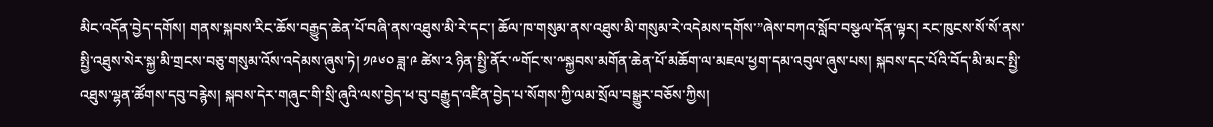མིང་འདོན་བྱེད་དགོས། གནས་སྐབས་རིང་ཆོས་བརྒྱུད་ཆེན་པོ་བཞི་ནས་འཐུས་མི་རེ་དང་། ཆོལ་ཁ་གསུམ་ནས་འཐུས་མི་གསུམ་རེ་འདེམས་དགོས་”ཞེས་བཀའ་སློབ་བསྩལ་དོན་ལྟར། རང་ཁུངས་སོ་སོ་ནས་སྤྱི་འཐུས་སེར་སྐྱ་མི་གྲངས་བཅུ་གསུམ་འོས་འདེམས་ཞུས་ཏེ། ༡༩༦༠ ཟླ་༩ ཚེས་༢ ཉིན་སྤྱི་ནོར་༸གོང་ས་༸སྐྱབས་མགོན་ཆེན་པོ་མཆོག་ལ་མཇལ་ཕྱག་དམ་འབུལ་ཞུས་པས། སྐབས་དང་པོའི་བོད་མི་མང་སྤྱི་འཐུས་ལྷན་ཚོགས་དབུ་བརྙེས། སྐབས་དེར་གཞུང་གི་སྲི་ཞུའི་ལས་བྱེད་ཕ་བུ་བརྒྱུད་འཛིན་བྱེད་པ་སོགས་ཀྱི་ལམ་སྲོལ་བསྒྱུར་བཅོས་ཀྱིས།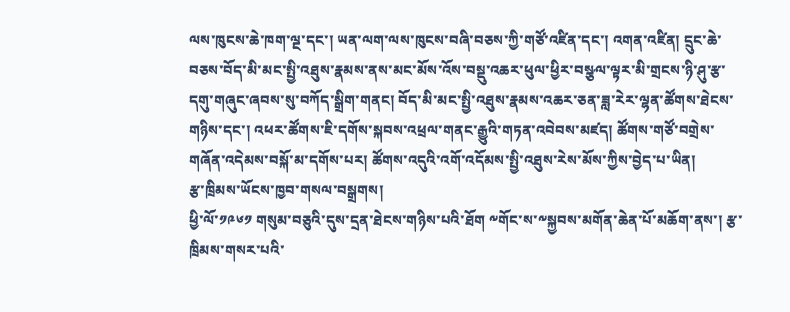ལས་ཁུངས་ཆེ་ཁག་ལྔ་དང་། ཡན་ལག་ལས་ཁུངས་བཞི་བཅས་ཀྱི་གཙོ་འཛིན་དང་། འགན་འཛིན། དྲུང་ཆེ་ བཅས་བོད་མི་མང་སྤྱི་འཐུས་རྣམས་ནས་མང་མོས་འོས་བསྡུ་འཆར་ཕུལ་ཕྱིར་བསྩལ་ལྟར་མི་གྲངས་ཉི་ཤུ་རྩ་དགུ་གཞུང་ཞབས་སུ་བཀོད་སྒྲིག་གནང། བོད་མི་མང་སྤྱི་འཐུས་རྣམས་འཆར་ཅན་ཟླ་རེར་ལྷན་ཚོགས་ཐེངས་གཉིས་དང་། འཕར་ཚོགས་ཇི་དགོས་སྐབས་འཕྲལ་གནང་རྒྱུའི་གཏན་འབེབས་མཛད། ཚོགས་གཙོ་བགྲེས་གཞོན་འདེམས་བསྐོ་མ་དགོས་པར། ཚོགས་འདུའི་འགོ་འདོམས་སྤྱི་འཐུས་རེས་མོས་ཀྱིས་བྱེད་པ་ཡིན།
རྩ་ཁྲིམས་ཡོངས་ཁྱབ་གསལ་བསྒྲགས།
ཕྱི་ལོ་༡༩༦༡ གསུམ་བཅུའི་དུས་དྲན་ཐེངས་གཉིས་པའི་ཐོག ༸གོང་ས་༸སྐྱབས་མགོན་ཆེན་པོ་མཆོག་ནས་། རྩ་ཁྲིམས་གསར་པའི་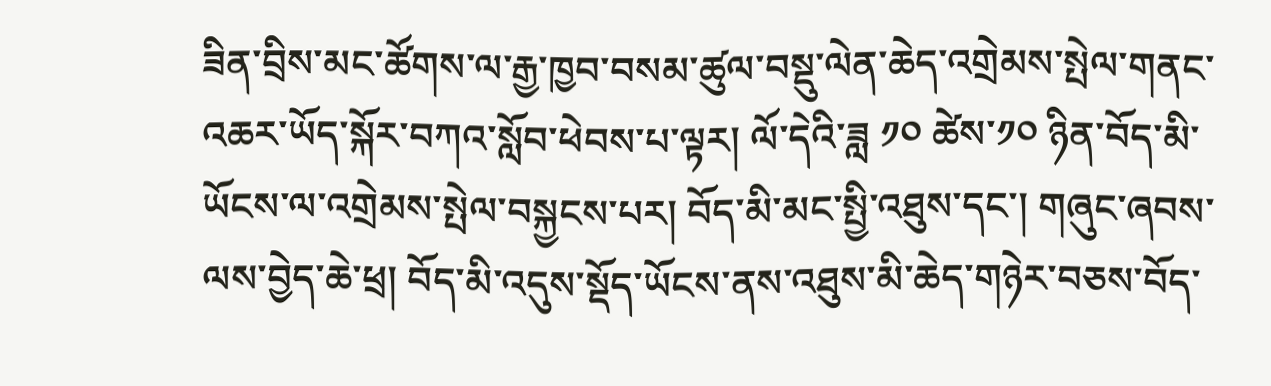ཟིན་བྲིས་མང་ཚོགས་ལ་རྒྱ་ཁྱབ་བསམ་ཚུལ་བསྡུ་ལེན་ཆེད་འགྲེམས་སྤེལ་གནང་འཆར་ཡོད་སྐོར་བཀའ་སློབ་ཕེབས་པ་ལྟར། ལོ་དེའི་ཟླ ༡༠ ཚེས་༡༠ ཉིན་བོད་མི་ཡོངས་ལ་འགྲེམས་སྤེལ་བསྐྱངས་པར། བོད་མི་མང་སྤྱི་འཐུས་དང་། གཞུང་ཞབས་ལས་བྱེད་ཆེ་ཕྲ། བོད་མི་འདུས་སྡོད་ཡོངས་ནས་འཐུས་མི་ཆེད་གཉེར་བཅས་བོད་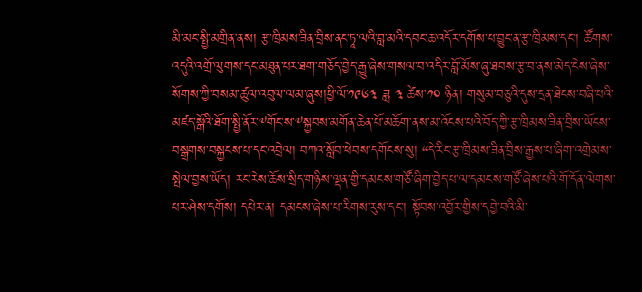མི་མང་སྤྱི་མགྲིན་ནས། རྩ་ཁྲིམས་ཟིན་བྲིས་ནང་ཏཱ་ལའི་བླ་མའི་དབང་ཆ་འདོར་དགོས་པ་བྱུང་ན་རྩ་ཁྲིམས་དང་། ཚོགས་འདུའི་འགྲོ་ལུགས་དང་མཐུན་པར་ཐག་གཅོད་བྱེད་རྒྱུ་ཞེས་གསལ་བ་འདིར་བློ་མོས་ཞུ་ཐབས་རྩ་བ་ནས་མེད་ངེས་ཞེས་སོགས་ཀྱི་བསམ་ཚུལ་འབུལ་ལམ་ཞུས།ཕྱི་ལོ་༡༩༦༣ ཟླ ༣ ཚེས་༡༠ ཉིན། གསུམ་བཅུའི་དུས་དྲན་ཐེངས་བཞི་པའི་མཛད་སྒོའི་ཐོག་སྤྱི་ནོར་༸གོང་ས་༸སྐྱབས་མགོན་ཆེན་པོ་མཆོག་ནས་མ་འོངས་པའི་བོད་ཀྱི་རྩ་ཁྲིམས་ཟིན་བྲིས་ཡོངས་བསྒྲགས་བསྐྱངས་པ་དང་འབྲེལ། བཀའ་སློབ་ཕེབས་དགོངས་སུ། “དེ་རིང་རྩ་ཁྲིམས་ཟིན་བྲིས་རྒྱས་པ་ཞིག་འགྲེམས་སྤེལ་བྱས་ཡོད། རང་རེས་ཆོས་སྲིད་གཉིས་ལྡན་གྱི་དམངས་གཙོ་ཞིག་བྱེད་པ་ལ་དམངས་གཙོ་ཞེས་པའི་གོ་དོན་ལེགས་པར་ཤེས་དགོས། དཔེར་ན། དམངས་ཞེས་པ་རིགས་རུས་དང་། སྟོབས་འབྱོར་གྱིས་དབྱེ་བའི་མི་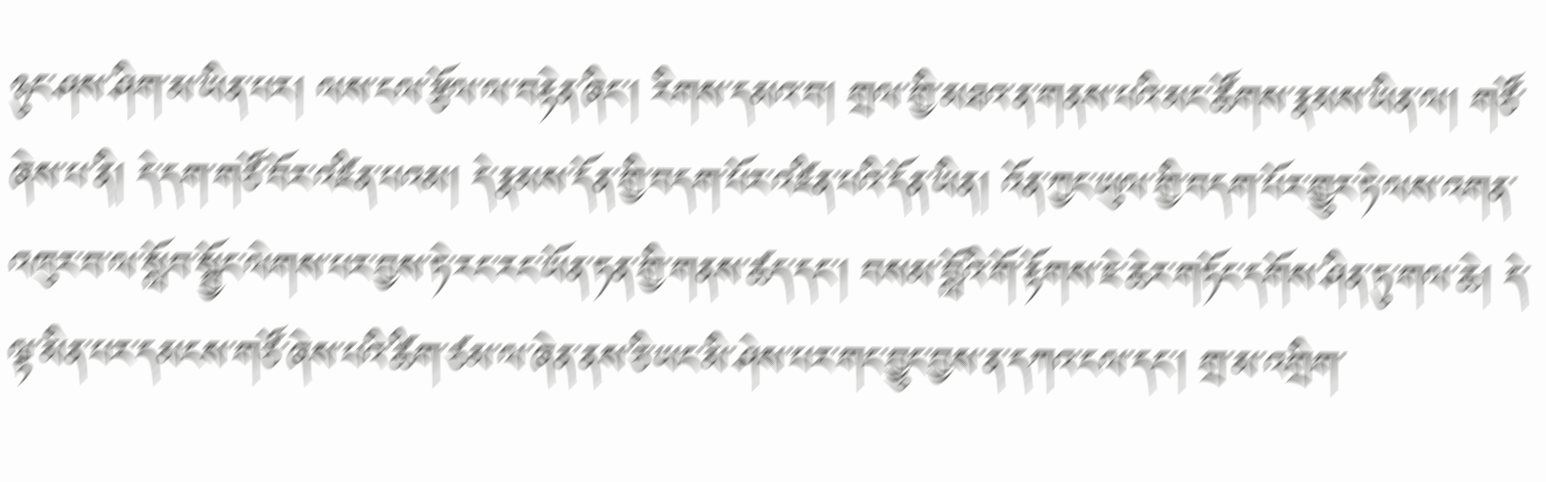ཉུང་ཤས་ཤིག་མ་ཡིན་པར། ལས་ངལ་རྩོལ་ལ་བརྟེན་ཞིང་། རིགས་དམའ་བ། གྲལ་གྱི་མཐའ་ན་གནས་པའི་མང་ཚོགས་རྣམས་ཡིན་ལ། གཙོ་ཞེས་པ་ནི། དེ་དག་གཙོ་བོར་འཛིན་པའམ། དེ་རྣམས་དོན་གྱི་བདག་པོར་འཛིན་པའི་དོན་ཡིན། འོན་ཀྱང་ཡུལ་གྱི་བདག་པོར་གྱུར་ཏེ་ལས་འགན་འཁུར་བ་ལ་སློབ་སྦྱོང་ལེགས་པར་བྱས་ཏེ་རང་རང་ཡོན་ཏན་གྱི་གནས་ཚད་དང་། བསམ་བློའི་གོ་རྟོགས་ཇེ་ཆེར་གཏོང་དགོས་ཤིན་ཏུ་གལ་ཆེ། དེ་ལྟ་མིན་པར་དམངས་གཙོ་ཞེས་པའི་ཚིག་ཙམ་ལ་ཞེན་ནས་ཅི་ཡང་མི་ཤེས་པར་གང་བྱུང་བྱས་ན་དཀའ་ངལ་དང་། གྲ་མ་འགྲིག་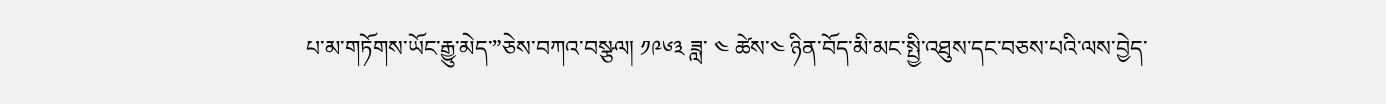པ་མ་གཏོགས་ཡོང་རྒྱུ་མེད་”ཅེས་བཀའ་བསྩལ། ༡༩༦༣ ཟླ་ ༤ ཚེས་༤ ཉིན་བོད་མི་མང་སྤྱི་འཐུས་དང་བཅས་པའི་ལས་བྱེད་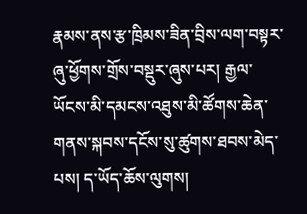རྣམས་ནས་རྩ་ཁྲིམས་ཟིན་བྲིས་ལག་བསྟར་ཞུ་ཕྱོགས་གྲོས་བསྡུར་ཞུས་པར། རྒྱལ་ཡོངས་མི་དམངས་འཐུས་མི་ཚོགས་ཆེན་གནས་སྐབས་དངོས་སུ་ཚུགས་ཐབས་མེད་པས། ད་ཡོད་ཆོས་ལུགས།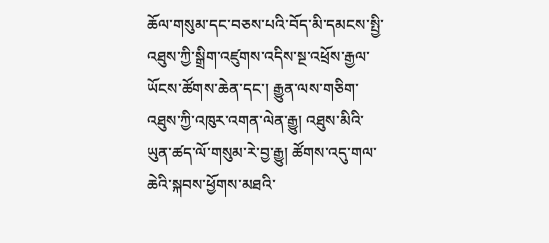ཆོལ་གསུམ་དང་བཅས་པའི་བོད་མི་དམངས་སྤྱི་འཐུས་ཀྱི་སྒྲིག་འཛུགས་འདིས་སྔ་འཕྲོས་རྒྱལ་ཡོངས་ཚོགས་ཆེན་དང་། རྒྱུན་ལས་གཅིག་འཐུས་ཀྱི་འཁུར་འགན་ལེན་རྒྱུ། འཐུས་མིའི་ཡུན་ཚད་ལོ་གསུམ་རེ་བྱ་རྒྱུ། ཚོགས་འདུ་གལ་ཆེའི་སྐབས་ཕྱོགས་མཐའི་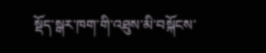སྡོད་སྒར་ཁག་གི་འཐུས་མི་བསྐོངས་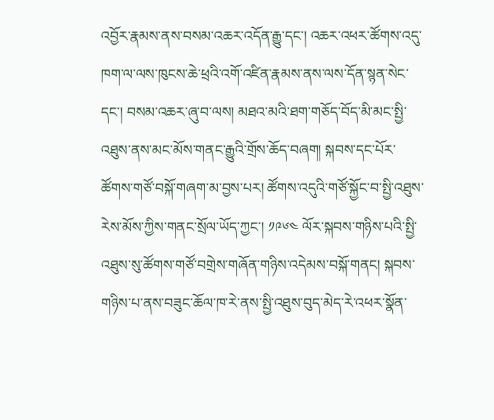འབྱོར་རྣམས་ནས་བསམ་འཆར་འདོན་རྒྱུ་དང་། འཆར་འཕར་ཚོགས་འདུ་ཁག་ལ་ལས་ཁུངས་ཆེ་ཕྲའི་འགོ་འཛིན་རྣམས་ནས་ལས་དོན་སྙན་སེང་དང་། བསམ་འཆར་ཞུ་བ་ལས། མཐའ་མའི་ཐག་གཅོད་བོད་མི་མང་སྤྱི་འཐུས་ནས་མང་མོས་གནང་རྒྱུའི་གྲོས་ཆོད་བཞག། སྐབས་དང་པོར་ཚོགས་གཙོ་བསྐོ་གཞག་མ་བྱས་པར། ཚོགས་འདུའི་གཙོ་སྐྱོང་བ་སྤྱི་འཐུས་རེས་མོས་ཀྱིས་གནང་སྲོལ་ཡོད་ཀྱང་། ༡༩༦༤ ལོར་སྐབས་གཉིས་པའི་སྤྱི་འཐུས་སུ་ཚོགས་གཙོ་བགྲེས་གཞོན་གཉིས་འདེམས་བསྐོ་གནང། སྐབས་གཉིས་པ་ནས་བཟུང་ཆོལ་ཁ་རེ་ནས་སྤྱི་འཐུས་བུད་མེད་རེ་འཕར་སྣོན་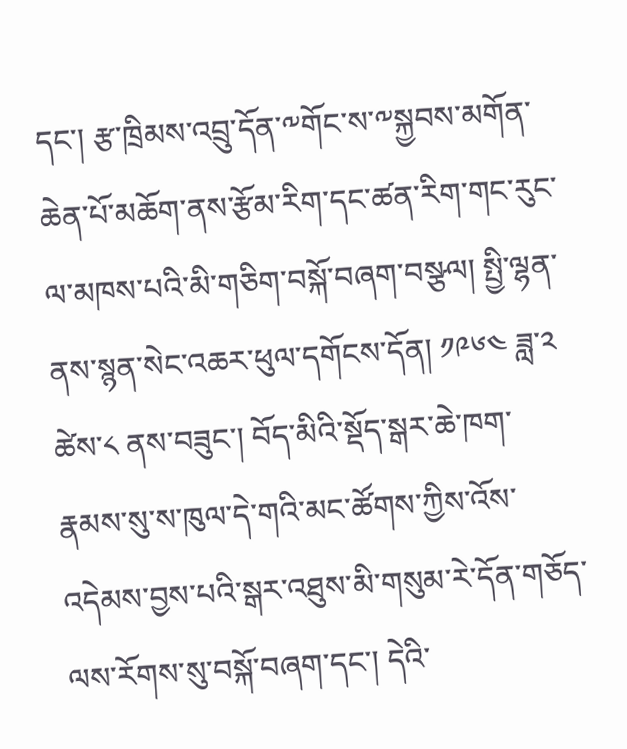དང་། རྩ་ཁྲིམས་འབྲུ་དོན་༸གོང་ས་༸སྐྱབས་མགོན་ཆེན་པོ་མཆོག་ནས་རྩོམ་རིག་དང་ཚན་རིག་གང་རུང་ལ་མཁས་པའི་མི་གཅིག་བསྐོ་བཞག་བསྩལ། སྤྱི་ལྷན་ནས་སྙན་སེང་འཆར་ཕུལ་དགོངས་དོན། ༡༩༦༤ ཟླ་༢ ཚེས་༨ ནས་བཟུང་། བོད་མིའི་སྡོད་སྒར་ཆེ་ཁག་རྣམས་སུ་ས་ཁུལ་དེ་གའི་མང་ཚོགས་ཀྱིས་འོས་འདེམས་བྱས་པའི་སྒར་འཐུས་མི་གསུམ་རེ་དོན་གཅོད་ལས་རོགས་སུ་བསྐོ་བཞག་དང་། དེའི་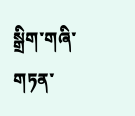སྒྲིག་གཞི་གཏན་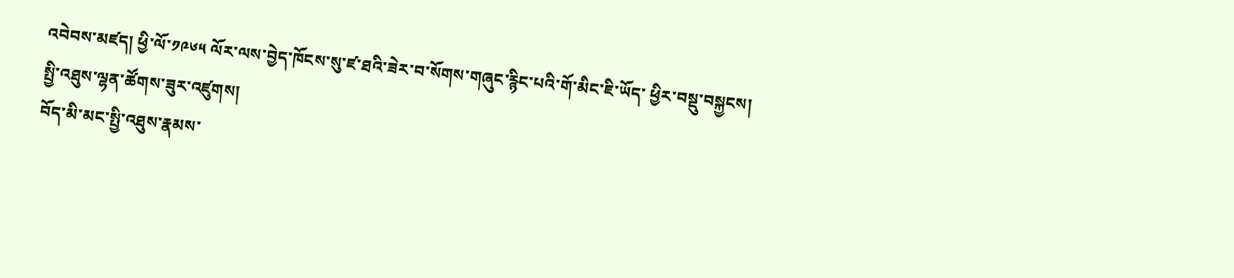འབེབས་མཛད། ཕྱི་ལོ་༡༩༦༥ ལོར་ལས་བྱེད་ཁོངས་སུ་ཛ་ཐའི་ཟེར་བ་སོགས་གཞུང་རྙིང་པའི་གོ་མིང་ཇི་ཡོད་ ཕྱིར་བསྡུ་བསྐྱངས།
སྤྱི་འཐུས་ལྷན་ཚོགས་ཟུར་འཛུགས།
བོད་མི་མང་སྤྱི་འཐུས་རྣམས་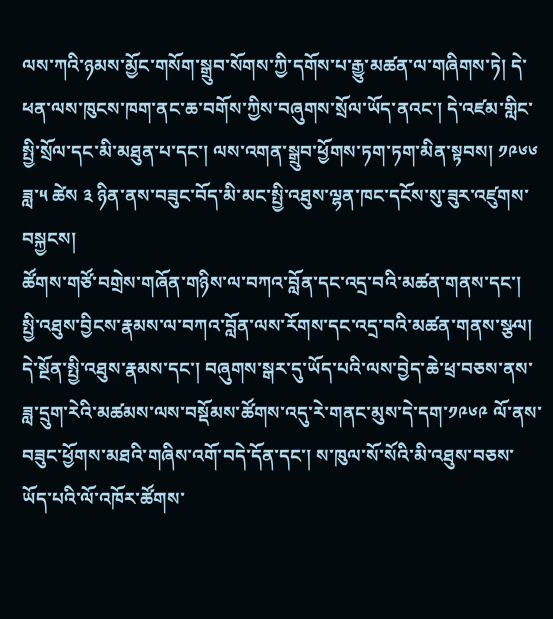ལས་ཀའི་ཉམས་མྱོང་གསོག་སྒྲུབ་སོགས་ཀྱི་དགོས་པ་རྒྱུ་མཚན་ལ་གཞིགས་ཏེ། དེ་ཕན་ལས་ཁུངས་ཁག་ནང་ཆ་བགོས་ཀྱིས་བཞུགས་སྲོལ་ཡོད་ནའང་། དེ་འཛམ་གླིང་སྤྱི་སྲོལ་དང་མི་མཐུན་པ་དང་། ལས་འགན་སྒྲུབ་ཕྱོགས་ཏག་ཏག་མིན་སྟབས། ༡༩༦༦ ཟླ་༥ ཚེས ༣ ཉིན་ནས་བཟུང་བོད་མི་མང་སྤྱི་འཐུས་ལྷན་ཁང་དངོས་སུ་ཟུར་འཛུགས་བསྐྱངས།
ཚོགས་གཙོ་བགྲེས་གཞོན་གཉིས་ལ་བཀའ་བློན་དང་འདྲ་བའི་མཚན་གནས་དང་། སྤྱི་འཐུས་བྱིངས་རྣམས་ལ་བཀའ་བློན་ལས་རོགས་དང་འདྲ་བའི་མཚན་གནས་སྩལ།
དེ་སྔོན་སྤྱི་འཐུས་རྣམས་དང་། བཞུགས་སྒར་དུ་ཡོད་པའི་ལས་བྱེད་ཆེ་ཕྲ་བཅས་ནས་ཟླ་དྲུག་རེའི་མཚམས་ལས་བསྡོམས་ཚོགས་འདུ་རེ་གནང་མུས་དེ་དག་༡༩༦༩ ལོ་ནས་བཟུང་ཕྱོགས་མཐའི་གཞིས་འགོ་བདེ་དོན་དང་། ས་ཁུལ་སོ་སོའི་མི་འཐུས་བཅས་ཡོད་པའི་ལོ་འཁོར་ཚོགས་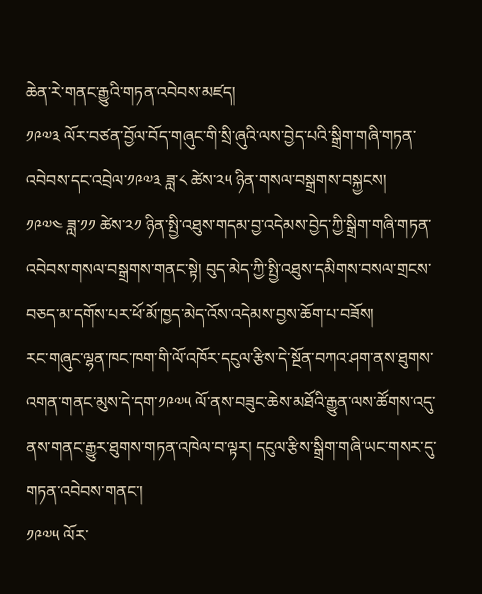ཆེན་རེ་གནང་རྒྱུའི་གཏན་འབེབས་མཛད།
༡༩༧༣ ལོར་བཙན་བྱོལ་བོད་གཞུང་གི་སྲི་ཞུའི་ལས་བྱེད་པའི་སྒྲིག་གཞི་གཏན་འབེབས་དང་འབྲེལ་༡༩༧༣ ཟླ་༨ ཚེས་༢༥ ཉིན་གསལ་བསྒྲགས་བསྐྱངས།
༡༩༧༤ ཟླ་༡༡ ཚེས་༢༡ ཉིན་སྤྱི་འཐུས་གདམ་བྱ་འདེམས་བྱེད་ཀྱི་སྒྲིག་གཞི་གཏན་འབེབས་གསལ་བསྒྲགས་གནང་སྟེ། བུད་མེད་ཀྱི་སྤྱི་འཐུས་དམིགས་བསལ་གྲངས་བཅད་མ་དགོས་པར་ཕོ་མོ་ཁྱད་མེད་འོས་འདེམས་བྱས་ཆོག་པ་བཟོས།
རང་གཞུང་ལྷན་ཁང་ཁག་གི་ལོ་འཁོར་དངུལ་རྩིས་དེ་སྔོན་བཀའ་ཤག་ནས་ཐུགས་འགན་གནང་མུས་དེ་དག་༡༩༧༥ ལོ་ནས་བཟུང་ཆེས་མཐོའི་རྒྱུན་ལས་ཚོགས་འདུ་ནས་གནང་རྒྱུར་ཐུགས་གཏན་འཁེལ་བ་ལྟར། དངུལ་རྩིས་སྒྲིག་གཞི་ཡང་གསར་དུ་གཏན་འབེབས་གནང་།
༡༩༧༥ ལོར་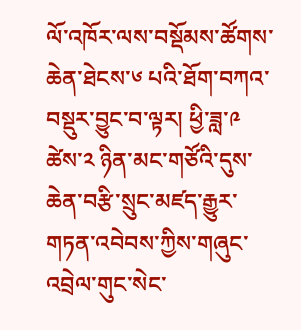ལོ་འཁོར་ལས་བསྡོམས་ཚོགས་ཆེན་ཐེངས་༦ པའི་ཐོག་བཀའ་བསྡུར་བྱུང་བ་ལྟར། ཕྱི་ཟླ་༩ ཚེས་༢ ཉིན་མང་གཙོའི་དུས་ཆེན་བརྩི་སྲུང་མཛད་རྒྱུར་གཏན་འབེབས་ཀྱིས་གཞུང་འབྲེལ་གུང་སེང་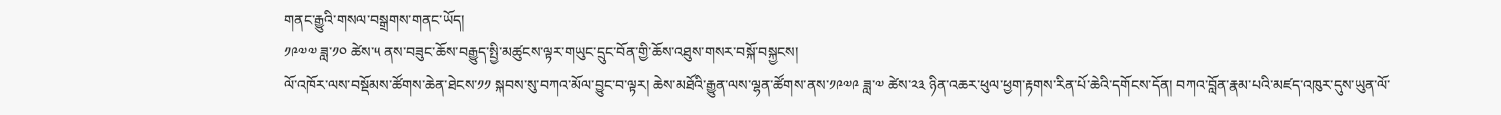གནང་རྒྱུའི་གསལ་བསྒྲགས་གནང་ཡོད།
༡༩༧༧ ཟླ་༡༠ ཚེས་༥ ནས་བཟུང་ཆོས་བརྒྱུད་སྤྱི་མཚུངས་ལྟར་གཡུང་དྲུང་བོན་གྱི་ཆོས་འཐུས་གསར་བསྐོ་བསྐྱངས།
ལོ་འཁོར་ལས་བསྡོམས་ཚོགས་ཆེན་ཐེངས་༡༡ སྐབས་སུ་བཀའ་མོལ་བྱུང་བ་ལྟར། ཆེས་མཐོའི་རྒྱུན་ལས་ལྷན་ཚོགས་ནས་༡༩༧༩ ཟླ་༧ ཚེས་༢༣ ཉིན་འཆར་ཕུལ་ཕྱག་རྟགས་རིན་པོ་ཆེའི་དགོངས་དོན། བཀའ་བློན་རྣམ་པའི་མཛད་འཁུར་དུས་ཡུན་ལོ་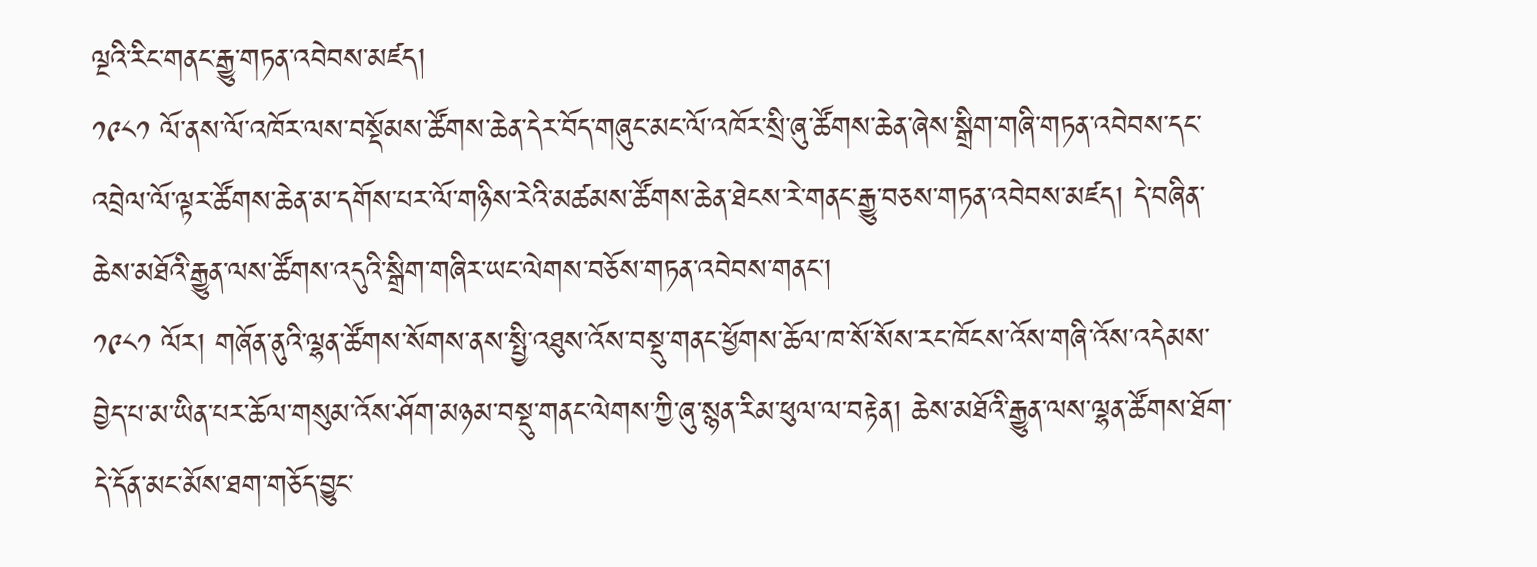ལྔའི་རིང་གནང་རྒྱུ་གཏན་འབེབས་མཛད།
༡༩༨༡ ལོ་ནས་ལོ་འཁོར་ལས་བསྡོམས་ཚོགས་ཆེན་དེར་བོད་གཞུང་མང་ལོ་འཁོར་སྲི་ཞུ་ཚོགས་ཆེན་ཞེས་སྒྲིག་གཞི་གཏན་འབེབས་དང་འབྲེལ་ལོ་ལྟར་ཚོགས་ཆེན་མ་དགོས་པར་ལོ་གཉིས་རེའི་མཚམས་ཚོགས་ཆེན་ཐེངས་རེ་གནང་རྒྱུ་བཅས་གཏན་འབེབས་མཛད། དེ་བཞིན་ཆེས་མཐོའི་རྒྱུན་ལས་ཚོགས་འདུའི་སྒྲིག་གཞིར་ཡང་ལེགས་བཅོས་གཏན་འབེབས་གནང་།
༡༩༨༡ ལོར། གཞོན་ནུའི་ལྷན་ཚོགས་སོགས་ནས་སྤྱི་འཐུས་འོས་བསྡུ་གནང་ཕྱོགས་ཆོལ་ཁ་སོ་སོས་རང་ཁོངས་འོས་གཞི་འོས་འདེམས་བྱེད་པ་མ་ཡིན་པར་ཆོལ་གསུམ་འོས་ཤོག་མཉམ་བསྡུ་གནང་ལེགས་ཀྱི་ཞུ་སྙན་རིམ་ཕུལ་ལ་བརྟེན། ཆེས་མཐོའི་རྒྱུན་ལས་ལྷན་ཚོགས་ཐོག་དེ་དོན་མང་མོས་ཐག་གཅོད་བྱུང་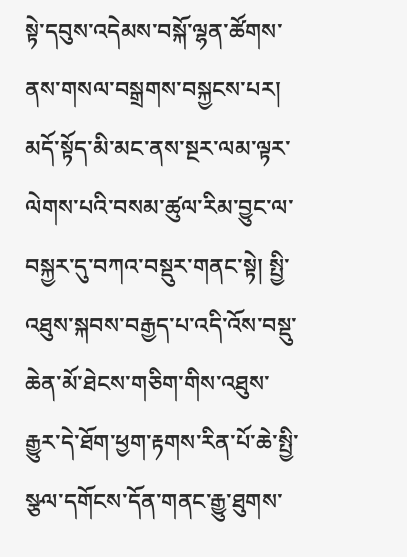སྟེ་དབུས་འདེམས་བསྐོ་ལྷན་ཚོགས་ནས་གསལ་བསྒྲགས་བསྐྱངས་པར། མདོ་སྟོད་མི་མང་ནས་སྔར་ལམ་ལྟར་ལེགས་པའི་བསམ་ཚུལ་རིམ་བྱུང་ལ་བསྐྱར་དུ་བཀའ་བསྡུར་གནང་སྟེ། སྤྱི་འཐུས་སྐབས་བརྒྱད་པ་འདི་འོས་བསྡུ་ཆེན་མོ་ཐེངས་གཅིག་གིས་འཐུས་རྒྱུར་དེ་ཐོག་ཕྱག་རྟགས་རིན་པོ་ཆེ་སྤྱི་སྩལ་དགོངས་དོན་གནང་རྒྱུ་ཐུགས་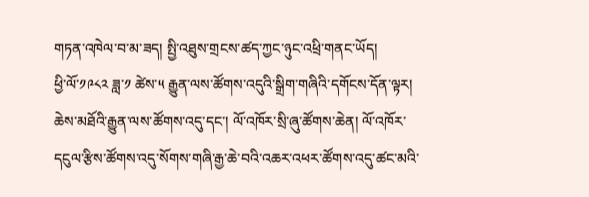གཏན་འཁེལ་བ་མ་ཟད། སྤྱི་འཐུས་གྲངས་ཚད་ཀྱང་ཉུང་འཕྲི་གནང་ཡོད།
ཕྱི་ལོ་༡༩༨༢ ཟླ་༡ ཚེས་༥ རྒྱུན་ལས་ཚོགས་འདུའི་སྒྲིག་གཞིའི་དགོངས་དོན་ལྟར། ཆེས་མཐོའི་རྒྱུན་ལས་ཚོགས་འདུ་དང་། ལོ་འཁོར་སྲི་ཞུ་ཚོགས་ཆེན། ལོ་འཁོར་དངུལ་རྩིས་ཚོགས་འདུ་སོགས་གཞི་རྒྱ་ཆེ་བའི་འཆར་འཕར་ཚོགས་འདུ་ཚང་མའི་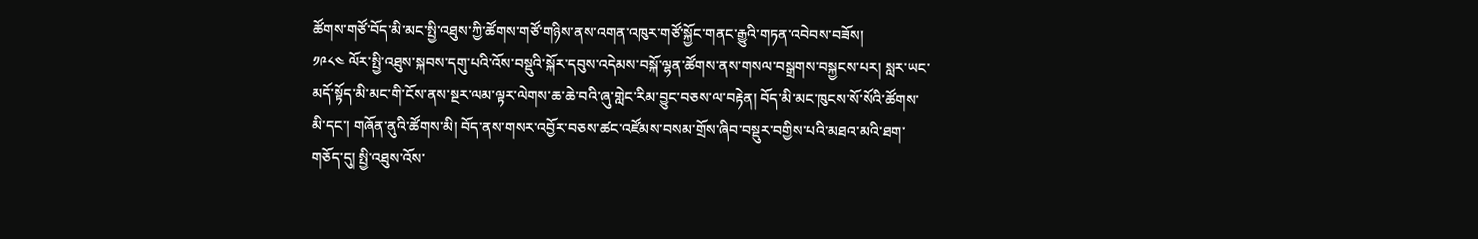ཚོགས་གཙོ་བོད་མི་མང་སྤྱི་འཐུས་ཀྱི་ཚོགས་གཙོ་གཉིས་ནས་འགན་འཁུར་གཙོ་སྐྱོང་གནང་རྒྱུའི་གཏན་འབེབས་བཟོས།
༡༩༨༤ ལོར་སྤྱི་འཐུས་སྐབས་དགུ་པའི་འོས་བསྡུའི་སྐོར་དབུས་འདེམས་བསྐོ་ལྷན་ཚོགས་ནས་གསལ་བསྒྲགས་བསྐྱངས་པར། སླར་ཡང་མདོ་སྟོད་མི་མང་གི་ངོས་ནས་སྔར་ལམ་ལྟར་ལེགས་ཆ་ཆེ་བའི་ཞུ་གླེང་རིམ་བྱུང་བཅས་ལ་བརྟེན། བོད་མི་མང་ཁུངས་སོ་སོའི་ཚོགས་མི་དང་། གཞོན་ནུའི་ཚོགས་མི། བོད་ནས་གསར་འབྱོར་བཅས་ཚང་འཛོམས་བསམ་གྲོས་ཞིབ་བསྡུར་བགྱིས་པའི་མཐའ་མའི་ཐག་གཅོད་དུ། སྤྱི་འཐུས་འོས་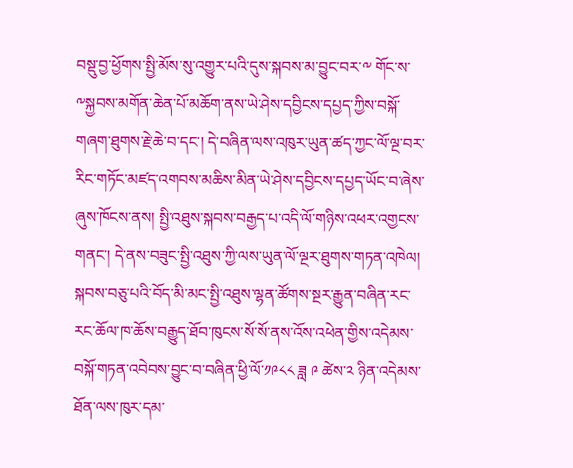བསྡུ་བྱ་ཕྱོགས་སྤྱི་མོས་སུ་འགྱུར་པའི་དུས་སྐབས་མ་བྱུང་བར་༸ གོང་ས་༸སྐྱབས་མགོན་ཆེན་པོ་མཆོག་ནས་ཡེ་ཤེས་དབྱིངས་དཔྱད་ཀྱིས་བསྐོ་གཞག་ཐུགས་རྗེ་ཆེ་བ་དང་། དེ་བཞིན་ལས་འཁུར་ཡུན་ཚད་ཀྱང་ལོ་ལྔ་བར་རིང་གཏོང་མཛད་འགབས་མཆིས་མིན་ཡེ་ཤེས་དབྱིངས་དཔྱད་ཡོང་བ་ཞེས་ཞུས་ཁོངས་ནས། སྤྱི་འཐུས་སྐབས་བརྒྱད་པ་འདི་ལོ་གཉིས་འཕར་འགྱངས་གནང་། དེ་ནས་བཟུང་སྤྱི་འཐུས་ཀྱི་ལས་ཡུན་ལོ་ལྔར་ཐུགས་གཏན་འཁེལ།
སྐབས་བཅུ་པའི་བོད་མི་མང་སྤྱི་འཐུས་ལྷན་ཚོགས་སྔར་རྒྱུན་བཞིན་རང་རང་ཆོལ་ཁ་ཆོས་བརྒྱུད་ཐོབ་ཁུངས་སོ་སོ་ནས་འོས་འཕེན་གྱིས་འདེམས་བསྐོ་གཏན་འབེབས་བྱུང་བ་བཞིན་ཕྱི་ལོ་༡༩༨༨ ཟླ ༩ ཚེས་༢ ཉིན་འདེམས་ཐོན་ལས་ཁུར་དམ་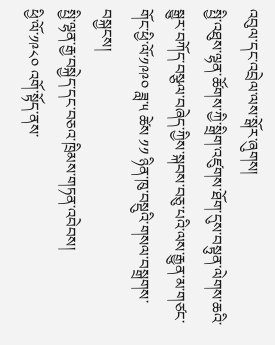འབུལ་དང་འབྲེལ་ལས་སྒོར་ཞུགས།
སྤྱི་འཐུས་ལྷན་ཚོགས་ཀྱི་སྒྲིག་འཛུགས་ཐོག་དུས་བསྟུན་ལེགས་ཆའི་སྒྱུར་བཀོད་བསྩལ་བཞེད་ཀྱིས་སྐབས་བཅུ་པའི་ལས་རྒྱུན་མ་གཙང་གོང་ཕྱི་ལོ་༡༩༩༠ ཟླ་༥ ཚེས ༡༡ ཉིན་ཁུ་བསྡུའི་གསལ་བསྒྲགས་བསྐྱངས།
སྤྱི་ལྷན་རྒྱ་བསྐྱེད་དང་བཅའ་ཁྲིམས་གཏན་འབེབས།
ཕྱི་ལོ་༡༩༨༠ འགོ་སྟོད་ནས་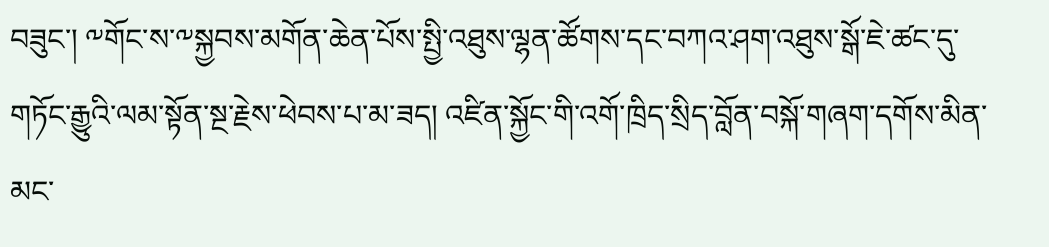བཟུང་། ༸གོང་ས་༸སྐྱབས་མགོན་ཆེན་པོས་སྤྱི་འཐུས་ལྷན་ཚོགས་དང་བཀའ་ཤག་འཐུས་སྒོ་ཇེ་ཚང་དུ་གཏོང་རྒྱུའི་ལམ་སྟོན་སྔ་རྗེས་ཕེབས་པ་མ་ཟད། འཛིན་སྐྱོང་གི་འགོ་ཁྲིད་སྲིད་བློན་བསྐོ་གཞག་དགོས་མིན་མང་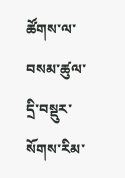ཚོགས་ལ་བསམ་ཚུལ་དྲི་བསྡུར་སོགས་རིམ་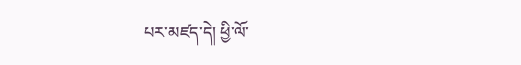པར་མཛད་དེ། ཕྱི་ལོ་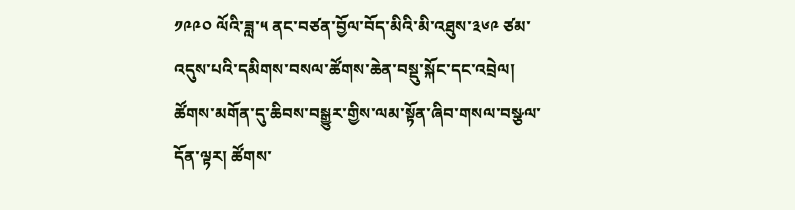༡༩༩༠ ལོའི་ཟླ་༥ ནང་བཙན་བྱོལ་བོད་མིའི་མི་འཐུས་༣༦༩ ཙམ་འདུས་པའི་དམིགས་བསལ་ཚོགས་ཆེན་བསྡུ་སྐོང་དང་འབྲེལ། ཚོགས་མགོན་དུ་ཆིབས་བསྒྱུར་གྱིས་ལམ་སྟོན་ཞིབ་གསལ་བསྩལ་དོན་ལྟར། ཚོགས་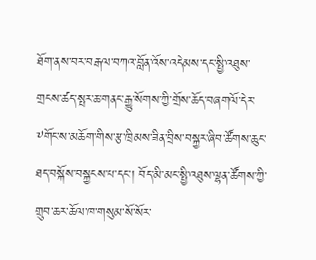ཐོག་ནས་བར་བརྒལ་བཀའ་བློན་འོས་འདེམས་དང་སྤྱི་འཐུས་གྲངས་ཚད་སྤར་ཆ་གནང་རྒྱུ་སོགས་ཀྱི་གྲོས་ཆོད་བཞགལོ་དེར་༸གོང་ས་མཆོག་གིས་རྩ་ཁྲིམས་ཟིན་བྲིས་བསྐྱར་ཞིབ་ཚོགས་ཆུང་ཐད་བསྐོས་བསྐྱངས་པ་དང་། བོད་མི་མང་སྤྱི་འཐུས་ལྷན་ཚོགས་ཀྱི་གྲུབ་ཆར་ཆོལ་ཁ་གསུམ་སོ་སོར་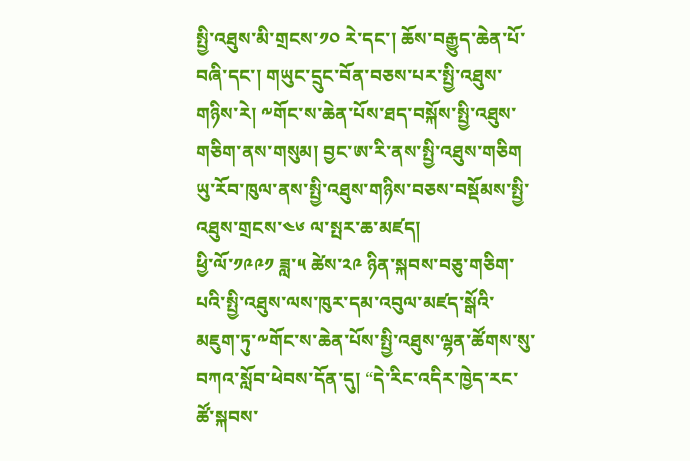སྤྱི་འཐུས་མི་གྲངས་༡༠ རེ་དང་། ཆོས་བརྒྱུད་ཆེན་པོ་བཞི་དང་། གཡུང་དྲུང་བོན་བཅས་པར་སྤྱི་འཐུས་གཉིས་རེ། ༸གོང་ས་ཆེན་པོས་ཐད་བསྐོས་སྤྱི་འཐུས་གཅིག་ནས་གསུམ། བྱང་ཨ་རི་ནས་སྤྱི་འཐུས་གཅིག ཡུ་རོབ་ཁུལ་ནས་སྤྱི་འཐུས་གཉིས་བཅས་བསྡོམས་སྤྱི་འཐུས་གྲངས་༤༦ ལ་སྤར་ཆ་མཛད།
ཕྱི་ལོ་༡༩༩༡ ཟླ་༥ ཚེས་༢༩ ཉིན་སྐབས་བཅུ་གཅིག་པའི་སྤྱི་འཐུས་ལས་ཁུར་དམ་འབུལ་མཛད་སྒོའི་མཇུག་ཏུ་༸གོང་ས་ཆེན་པོས་སྤྱི་འཐུས་ལྷན་ཚོགས་སུ་བཀའ་སློབ་ཕེབས་དོན་དུ། “དེ་རིང་འདིར་ཁྱེད་རང་ཚོ་སྐབས་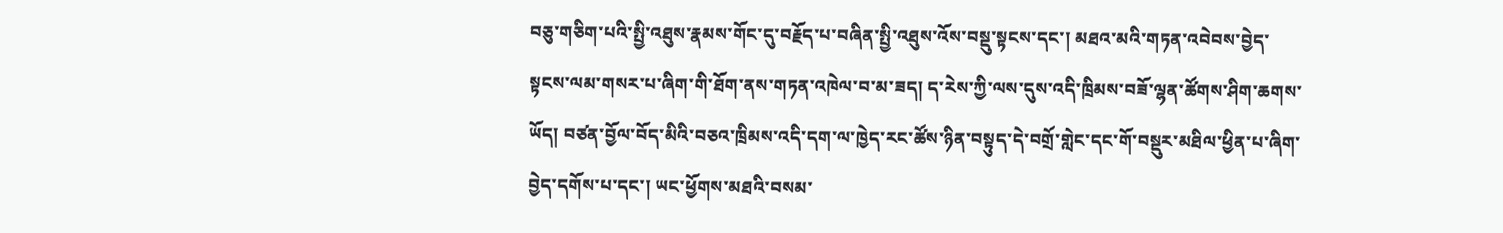བཅུ་གཅིག་པའི་སྤྱི་འཐུས་རྣམས་གོང་དུ་བརྗོད་པ་བཞིན་སྤྱི་འཐུས་འོས་བསྡུ་སྟངས་དང་། མཐའ་མའི་གཏན་འབེབས་བྱེད་སྟངས་ལམ་གསར་པ་ཞིག་གི་ཐོག་ནས་གཏན་འཁེལ་བ་མ་ཟད། ད་རེས་ཀྱི་ལས་དུས་འདི་ཁྲིམས་བཟོ་ལྷན་ཚོགས་ཤིག་ཆགས་ཡོད། བཙན་བྱོལ་བོད་མིའི་བཅའ་ཁྲིམས་འདི་དག་ལ་ཁྱེད་རང་ཚོས་ཉིན་བསྟུད་དེ་བགྲོ་གླེང་དང་གོ་བསྡུར་མཐིལ་ཕྱིན་པ་ཞིག་བྱེད་དགོས་པ་དང་། ཡང་ཕྱོགས་མཐའི་བསམ་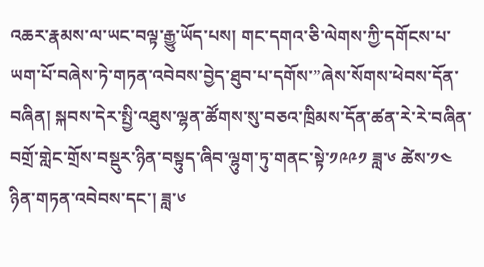འཆར་རྣམས་ལ་ཡང་བལྟ་རྒྱུ་ཡོད་པས། གང་དགའ་ཅི་ལེགས་ཀྱི་དགོངས་པ་ཡག་པོ་བཞེས་ཏེ་གཏན་འབེབས་བྱེད་ཐུབ་པ་དགོས་”ཞེས་སོགས་ཕེབས་དོན་བཞིན། སྐབས་དེར་སྤྱི་འཐུས་ལྷན་ཚོགས་སུ་བཅའ་ཁྲིམས་དོན་ཚན་རེ་རེ་བཞིན་བགྲོ་གླེང་གྲོས་བསྡུར་ཉིན་བསྟུད་ཞིབ་ལྷུག་ཏུ་གནང་སྟེ་༡༩༩༡ ཟླ་༦ ཚེས་༡༤ ཉིན་གཏན་འབེབས་དང་། ཟླ་༦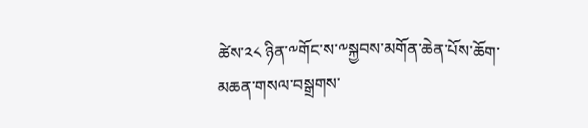ཚེས་༢༨ ཉིན་༸གོང་ས་༸སྐྱབས་མགོན་ཆེན་པོས་ཆོག་མཆན་གསལ་བསྒྲགས་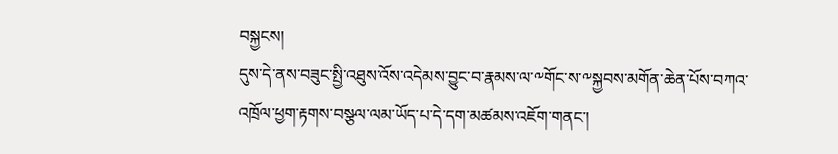བསྐྱངས།
དུས་དེ་ནས་བཟུང་སྤྱི་འཐུས་འོས་འདེམས་བྱུང་བ་རྣམས་ལ་༸གོང་ས་༸སྐྱབས་མགོན་ཆེན་པོས་བཀའ་འཁྲོལ་ཕྱག་རྟགས་བསྩལ་ལམ་ཡོད་པ་དེ་དག་མཚམས་འཇོག་གནང་།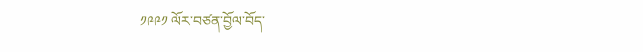༡༩༩༡ ལོར་བཙན་བྱོལ་བོད་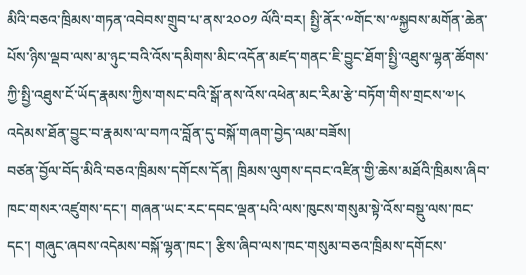མིའི་བཅའ་ཁྲིམས་གཏན་འབེབས་གྲུབ་པ་ནས་༢༠༠༡ ལོའི་བར། སྤྱི་ནོར་༸གོང་ས་༸སྐྱབས་མགོན་ཆེན་པོས་ཉིས་ལྡབ་ལས་མ་ཉུང་བའི་འོས་དམིགས་མིང་འདོན་མཛད་གནང་ཇི་བྱུང་ཐོག་སྤྱི་འཐུས་ལྷན་ཚོགས་ཀྱི་སྤྱི་འཐུས་ངོ་ཡོད་རྣམས་ཀྱིས་གསང་བའི་སྒོ་ནས་འོས་འཕེན་མང་རིམ་རྩེ་བཏོག་གིས་གྲངས་༧།༨ འདེམས་ཐོན་བྱུང་བ་རྣམས་ལ་བཀའ་བློན་དུ་བསྐོ་གཞག་བྱེད་ལམ་བཟོས།
བཙན་བྱོལ་བོད་མིའི་བཅའ་ཁྲིམས་དགོངས་དོན། ཁྲིམས་ལུགས་དབང་འཛིན་གྱི་ཆེས་མཐོའི་ཁྲིམས་ཞིབ་ཁང་གསར་འཛུགས་དང་། གཞན་ཡང་རང་དབང་ལྡན་པའི་ལས་ཁུངས་གསུམ་སྟེ་འོས་བསྡུ་ལས་ཁང་དང་། གཞུང་ཞབས་འདེམས་བསྐོ་ལྷན་ཁང་། རྩིས་ཞིབ་ལས་ཁང་གསུམ་བཅའ་ཁྲིམས་དགོངས་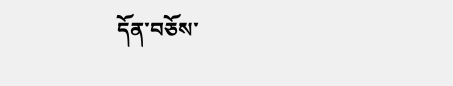དོན་བཅོས་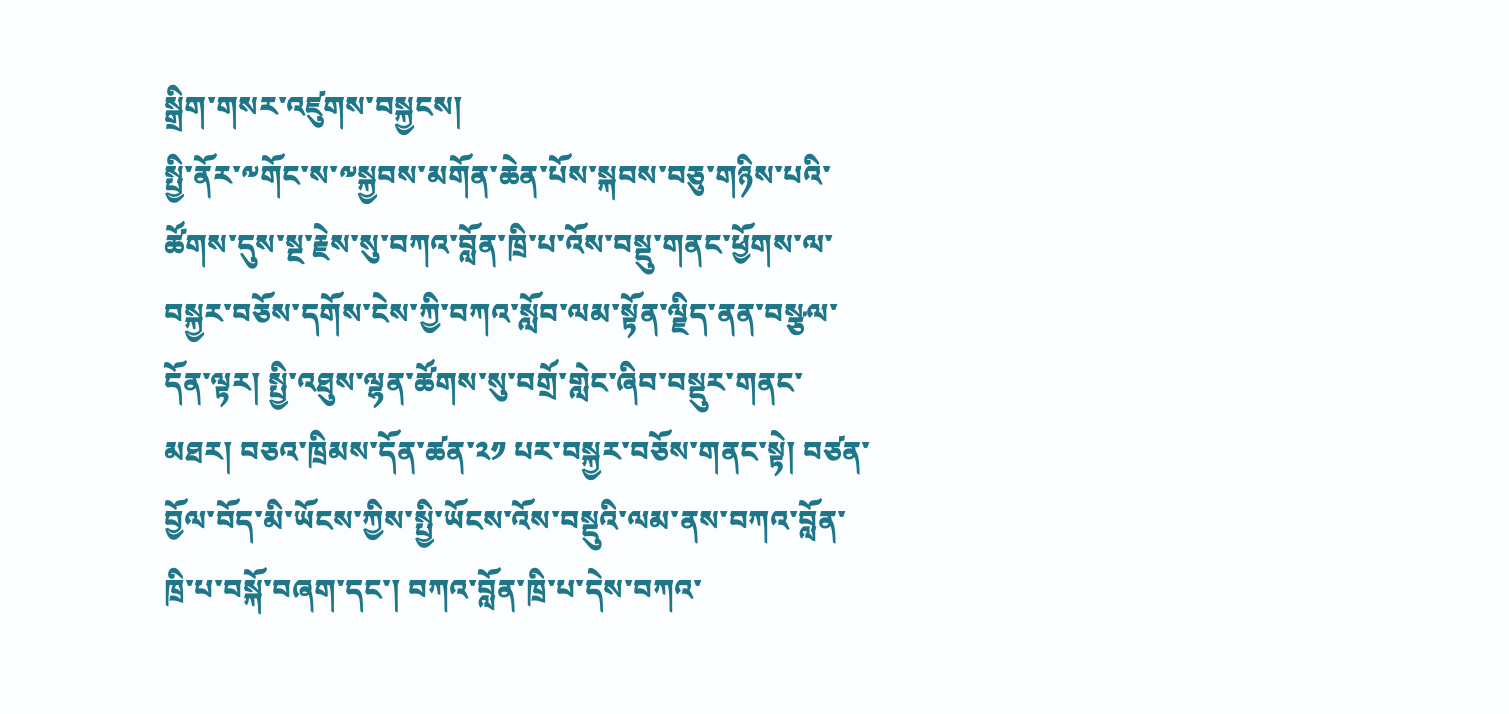སྒྲིག་གསར་འཛུགས་བསྐྱངས།
སྤྱི་ནོར་༸གོང་ས་༸སྐྱབས་མགོན་ཆེན་པོས་སྐབས་བཅུ་གཉིས་པའི་ཚོགས་དུས་སྔ་རྗེས་སུ་བཀའ་བློན་ཁྲི་པ་འོས་བསྡུ་གནང་ཕྱོགས་ལ་བསྐྱར་བཅོས་དགོས་ངེས་ཀྱི་བཀའ་སློབ་ལམ་སྟོན་ལྗིད་ནན་བསྩལ་དོན་ལྟར། སྤྱི་འཐུས་ལྷན་ཚོགས་སུ་བགྲོ་གླེང་ཞིབ་བསྡུར་གནང་མཐར། བཅའ་ཁྲིམས་དོན་ཚན་༢༡ པར་བསྐྱར་བཅོས་གནང་སྟེ། བཙན་བྱོལ་བོད་མི་ཡོངས་ཀྱིས་སྤྱི་ཡོངས་འོས་བསྡུའི་ལམ་ནས་བཀའ་བློན་ཁྲི་པ་བསྐོ་བཞག་དང་། བཀའ་བློན་ཁྲི་པ་དེས་བཀའ་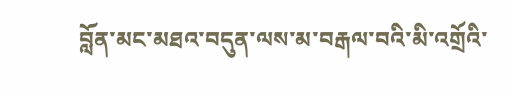བློན་མང་མཐའ་བདུན་ལས་མ་བརྒལ་བའི་མི་འགྲོའི་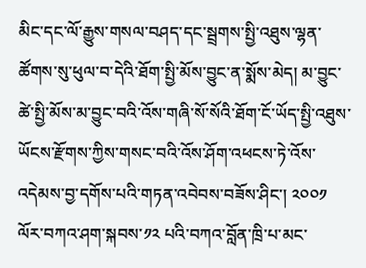མིང་དང་ལོ་རྒྱུས་གསལ་བཤད་དང་སྦྲགས་སྤྱི་འཐུས་ལྷན་ཚོགས་སུ་ཕུལ་བ་དེའི་ཐོག་སྤྱི་མོས་བྱུང་ན་སྨོས་མེད། མ་བྱུང་ཚེ་སྤྱི་མོས་མ་བྱུང་བའི་འོས་གཞི་སོ་སོའི་ཐོག་ངོ་ཡོད་སྤྱི་འཐུས་ཡོངས་རྫོགས་ཀྱིས་གསང་བའི་འོས་ཤོག་འཕངས་ཏེ་འོས་འདེམས་བྱ་དགོས་པའི་གཏན་འབེབས་བཟོས་ཤིང་། ༢༠༠༡ ལོར་བཀའ་ཤག་སྐབས་༡༢ པའི་བཀའ་བློན་ཁྲི་པ་མང་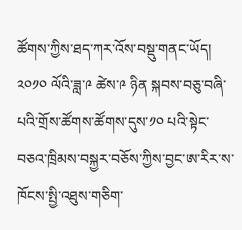ཚོགས་ཀྱིས་ཐད་ཀར་འོས་བསྡུ་གནང་ཡོད།
༢༠༡༠ ལོའི་ཟླ་༩ ཚེས་༩ ཉིན སྐབས་བཅུ་བཞི་པའི་གྲོས་ཚོགས་ཚོགས་དུས་༡༠ པའི་སྟེང་བཅའ་ཁྲིམས་བསྐྱར་བཅོས་ཀྱིས་བྱང་ཨ་རིར་ས་ཁོངས་སྤྱི་འཐུས་གཅིག་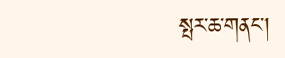སྤར་ཆ་གནང་།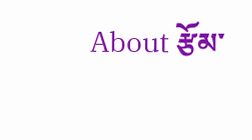About རྩོམ་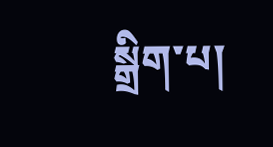སྒྲིག་པ།